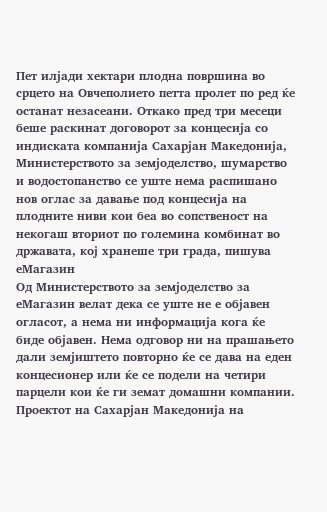Пет илјади хектари плодна површина во срцето на Овчеполието петта пролет по ред ќе останат незасеани. Откако пред три месеци беше раскинат договорот за концесија со индиската компанија Сахарјан Македонија, Министерството за земјоделство, шумарство и водостопанство се уште нема распишано нов оглас за давање под концесија на плодните ниви кои беа во сопственост на некогаш вториот по големина комбинат во државата, кој хранеше три града, пишува еМагазин
Од Министерството за земјоделство за еМагазин велат дека се уште не е објавен огласот, а нема ни информација кога ќе биде објавен. Нема одговор ни на прашањето дали земјиштето повторно ќе се дава на еден концесионер или ќе се подели на четири парцели кои ќе ги земат домашни компании.
Проектот на Сахарјан Македонија на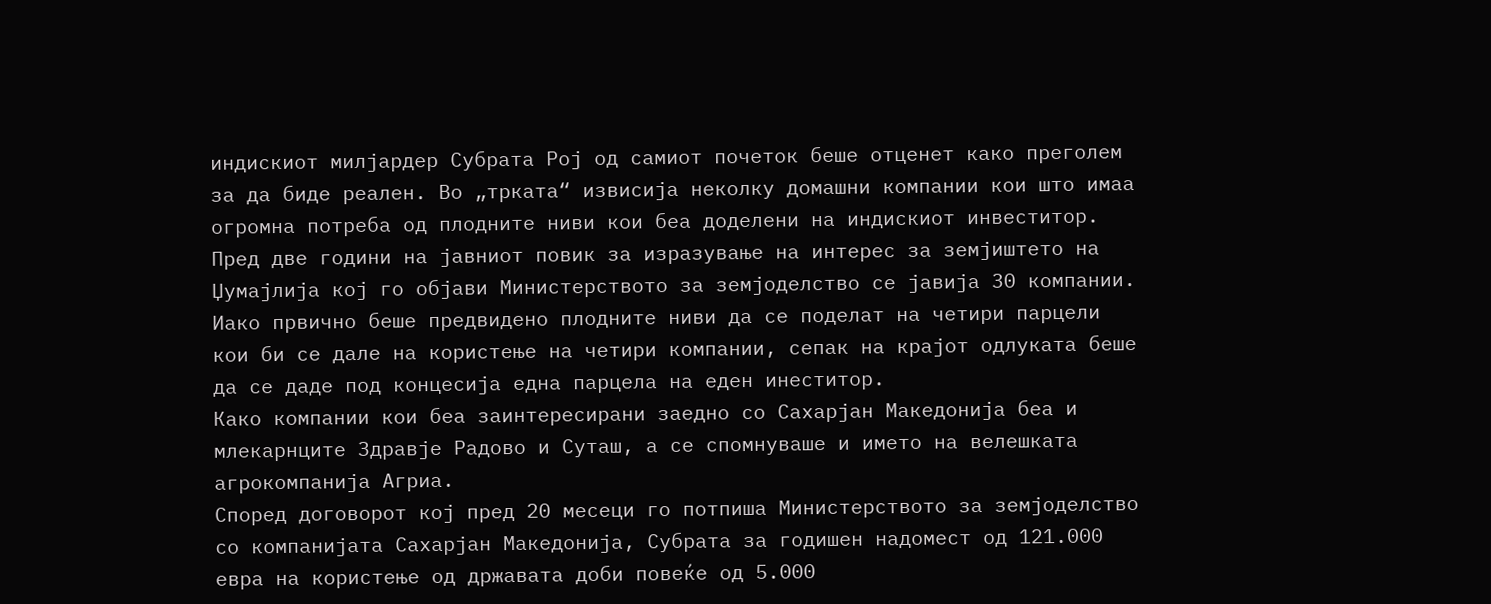индискиот милјардер Субрата Рој од самиот почеток беше отценет како преголем за да биде реален. Во „трката“ извисија неколку домашни компании кои што имаа огромна потреба од плодните ниви кои беа доделени на индискиот инвеститор.
Пред две години на јавниот повик за изразување на интерес за земјиштето на Џумајлија кој го објави Министерството за земјоделство се јавија 30 компании.
Иако првично беше предвидено плодните ниви да се поделат на четири парцели кои би се дале на користење на четири компании, сепак на крајот одлуката беше да се даде под концесија една парцела на еден инеститор.
Како компании кои беа заинтересирани заедно со Сахарјан Македонија беа и млекарнците Здравје Радово и Суташ, а се спомнуваше и името на велешката агрокомпанија Агриа.
Според договорот кој пред 20 месеци го потпиша Министерството за земјоделство со компанијата Сахарјан Македонија, Субрата за годишен надомест од 121.000 евра на користење од државата доби повеќе од 5.000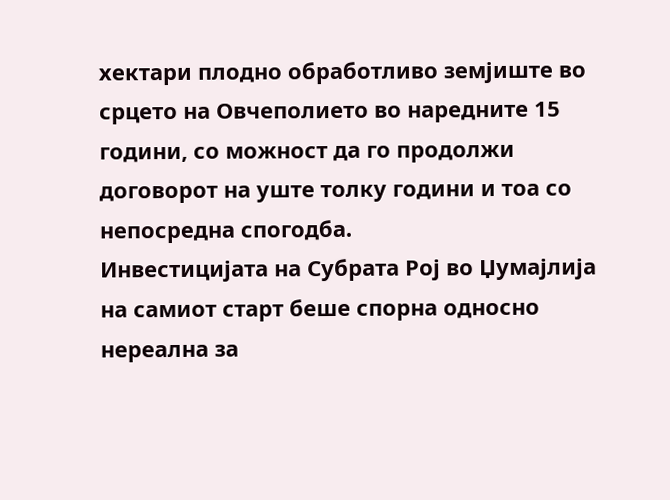хектари плодно обработливо земјиште во срцето на Овчеполието во наредните 15 години, со можност да го продолжи договорот на уште толку години и тоа со непосредна спогодба.
Инвестицијата на Субрата Рој во Џумајлија на самиот старт беше спорна односно нереална за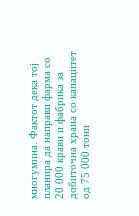многумина. Фактот дека тој планира да направи фарма со 20 000 крави и фабрика за добиточна храна со капацитет од 75 000 тони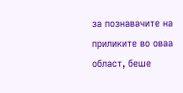за познавачите на приликите во оваа област, беше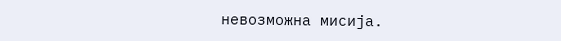невозможна мисија.